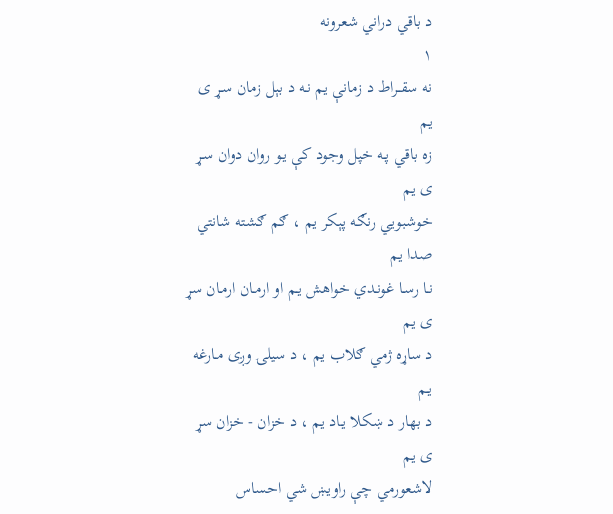د باقي دراني شعرونه
۱
نه سقــراط د زمانې يم نـه د بېل زمان سـړ ی يم
زه باقي پـه خپل وجود کې يـو روان دوان سـړ ی يم
خوشبويي رنګه پېکر يم ، ګم ګشته شانتي صدا يم
نـا رسـا غونـدي خواهش يـم او ارمـان ارمـان سړ ی يم
د ساړه ژمي ګلاب يم ، د سيلۍ وږی مـارغه يـم
د بهار د ښکلا يـاد يم ، د خزان - خزان سړ ی يم
لاشعورمي چې راويښ شي احساس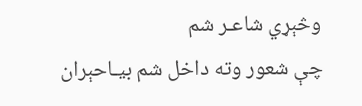وڅېړي شاعـر شم
چې شعور وته داخل شم بيـاحېران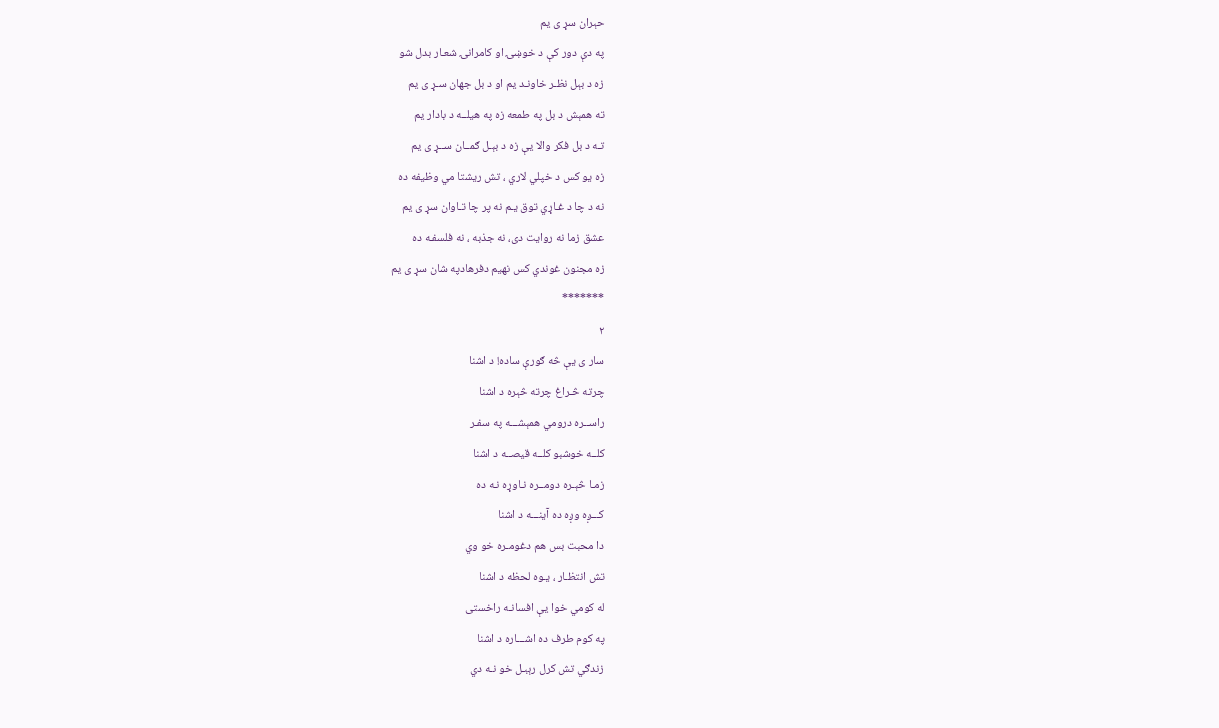حېران سړ ی يم
په دې دور کې د خوښۍ او کامرانۍ شعـار بدل شو
زه د بېل نظـر خاونـد يم او د بل جهان سـړ ی يم
ته همېش د بل په طمعه زه په هيلــه د بادار يم
تـه د بل فکر والا يې زه د بېـل ګمــان ســړ ی يم
زه يو کس د خپلي لاري ، تش ريشتا مي وظيفه ده
نه د چا د غـاړي توق يـم نه پر چا تـاوان سړ ی يم
عشق زما نه روايت دی، نه جذبه ، نه فلسفـه ده
زه مجنون غوندي کس نهيم دفرهادپه شان سړ ی يم
*******
۲
سار ی يې څه ګورې ساده! د اشنا
چرته څـراغ چرته څېره د اشنا
راســره درومي همېشـــه په سفـر
کلــه خوشبو کلــه قيصــه د اشنا
زمـا څېـره دومــره نـاوړه نـه ده
کـــږه وږه ده آينـــه د اشنا
دا محبت بس هم دغومـره خو وي
تش انتظـار ، يـوه لحظه د اشنا
له کومي خوا يې افسانـه راخستی
په کوم طرف ده اشـــاره د اشنا
زندګي تش كرل رېبـل خو نـه دي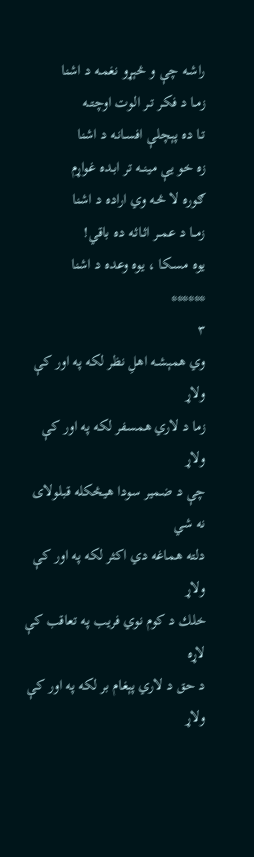راشـه چې و څېړو نغمـه د اشنا
زمـا د فکـر تـر الـوت اوچتــه
تـا ده پېچلې افسـانـه د اشنا
زه خو يې مينــه تر ابـده غواړم
ګوره لا څـه وي اراده د اشنا
زمــا د عمــر اثـاثـه ده باقي!
يوه مسـکا ، يوه وعده د اشنا
******
۳
وي همېشـه اهلِ نظر لکه په اور کې ولاړ
زما د لاري همسفر لکه په اور کې ولاړ
چې د ضمير سودا هيڅکله قبلولای نه شي
دلته هماغه دي اکثر لکه په اور کې ولاړ
خلك د کوم نوي فريب په تعاقب کې لاړه
د حق د لاري پېغام بر لکه په اور کې ولاړ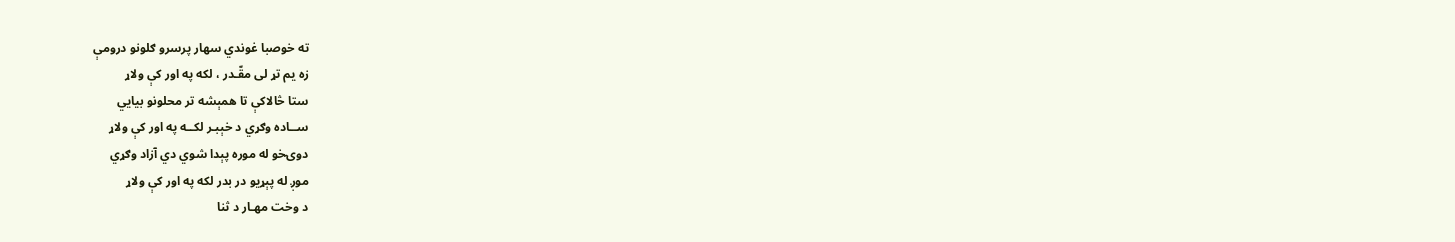ته خوصبا غوندي سهار پرسرو ګلونو درومې
زه يم تړ لی مقّـدر ، لکه په اور کې ولاړ
ستا څالاکې تا همېشه تر محلونو بيايي
ســاده وګړي د خېبـر لکــه په اور کې ولاړ
دوۍخو له موره پېدا شوي دي آزاد وګړي
موږ له پېړيو در بدر لکه په اور کې ولاړ
د وخت مهـار د ثنا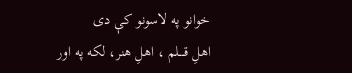خوانو په لاسونو کې دی
اهلِ قــــلم ، اهلِ هنر، لکه په اور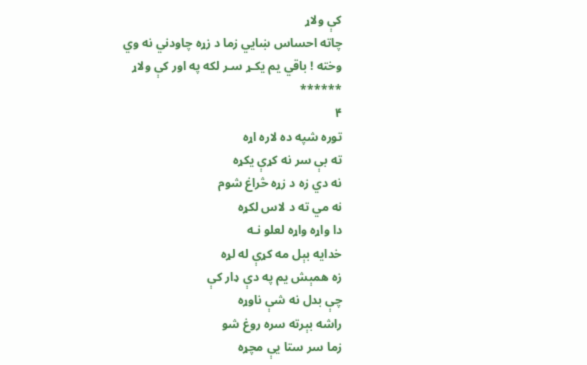کې ولاړ
چاته احساس ښايي زما د زړه چاودني نه وي
وخته ! باقي يم يکـړ سـر لکه په اور کې ولاړ
******
۴
توره شپه ده لاره اړه
ته بې سر نه کړې يکړه
نه دي زه د زړه څراغ شوم
نه مي ته د لاس لکړه
دا واړه واړه لعلو نـه
خدايه بېل مه کړې له لړه
زه همېش يم په دې ډار کې
چې بدل نه شې ناوړه
راشه بېرته سره روغ شو
زما سر ستا يې مچړه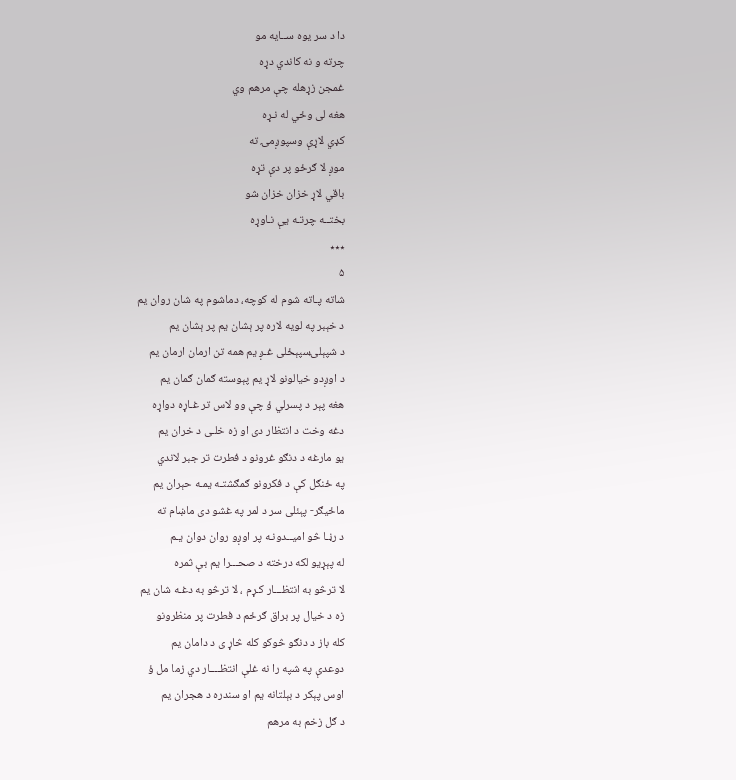دا د سر يوه ســايه مو
چرته و نه کاندي دړه
غمجن زړهله چې مرهم وي
هغه لی وځي له نـړه
کډي لاړې وسپوږمۍ ته
موږ لا ګرځو پر دې تړه
باقي لاړ خزان خزان شو
بختــه چرتـه يې نـاوړه
٭٭٭
۵
شاته پـاته شوم له كوچه، دماشوم په شان روان يم
د خېبر په لويه لاره پر ېشان يم پر ېشان يم
د شپېلۍسپېځلی غـږ يم همه تن ارمان ارمان يم
د اوږدو خيالونو لاړ يم پېوسته ګمان ګمان يم
هغه پېر د پسرلي ؤ چې وو لاس تر غـاړه دواړه
دغه وخت د انتظار دی او زه خلـی د خران يم
يو مارغه د دنګو غرونو د فطرت تر جبر لاندي
په ځنګل کې د فکرونو ګمګشتـه يمـه حېران يم
ماځيګر- پېئلی سر د لمر په غشو دی ماښام ته
د رڼـا څو اميــدونـه پر اوږو روان دوان يـم
له پېړيو لكه درخته د صحـــرا يم بې ثمره
لا ترڅو به انتظـــار كـړم ، لا ترڅو به دغـه شان يم
زه د خيال پر براق ګرځم د فطرت پر منظرونو
کله باز د دنګو څوکو کله څاړ ی د دامان يم
دوعدې په شپه را نه غلې انتظــــار دي زما مل ؤ
اوس پېکر د بېلتانه يم او سندره د هجران يم
د ګل زخم به مرهم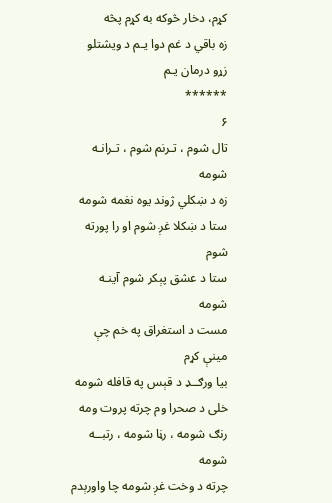كړم، دخار څوکه به کړم پڅه
زه باقي د غم دوا يـم د ويشتلو زړو درمان يـم
******
۶
تال شوم ، تـرنم شوم ، تـرانـه شومه
زه د ښکلي ژوند يوه نغمه شومه
ستا د ښکلا غږ شوم او را پورته شوم
ستا د عشق پېکر شوم آينـه شومه
مست د استغراق په خم چې مینې کړم
بيا ورګــډ د قېس په قافله شومه
خلی د صحرا وم چرته پروت ومه
رنګ شومه ، رڼا شومه ، رتبــه شومه
چرته د وخت غږ شومه چا واورېدم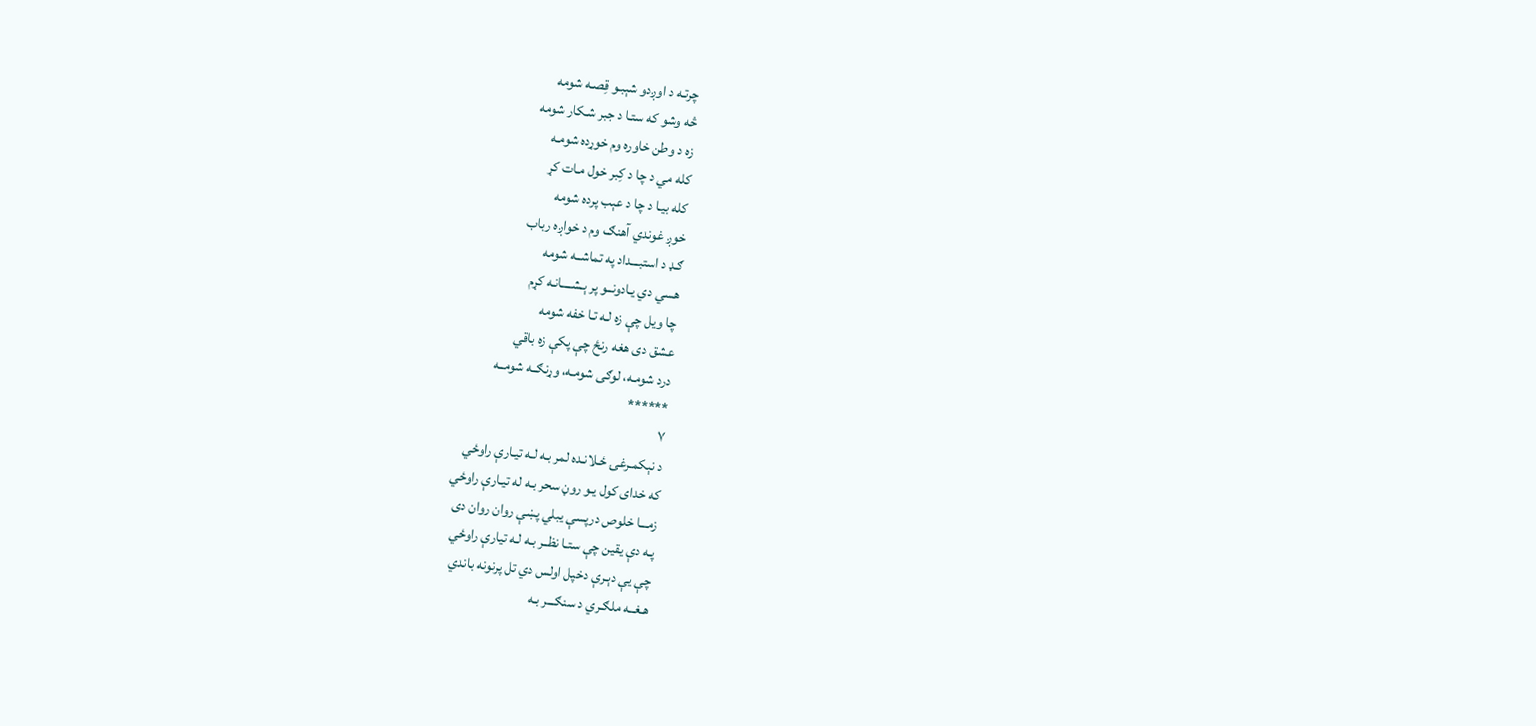چرتـه د اوږدو شېبـو قِصـه شومه
څه وشو که ستـا د جبر شـکار شومه
زه د وطن خاوره وم خوړده شومـه
کله مي د چا د کِبر خول مـات کړ
کله بيـا د چا د عېب پرده شومه
خوږ غوندي آهنګ وم د خواږه رباب
ګـډ د استبـــداد په تماشــه شومه
هسي دي يـادونــو پر ېـشــــانـه کړم
چا ويل چې زه لـه تـا خفه شومه
عشق دی هغه رنځ چې پکې زه باقي
درد شومـه، لوګی شومـه، وړنګــه شومــه
******
۷
د نېکمـرغۍ ځـلانـده لمر بـه لـه تيـارې راوځي
که خدای کول يـو روڼ سحر بـه له تيـارې راوځي
زمـــا خلوص درپسې يبلي پښې روان روان دی
پـه دې يقين چې ستـا نظــر بـه لـه تيارې راوځي
چې يې دېـرې دخپل اولس دي تل پرنونه باندي
هـغــه ملګـري د سنګـــر بـه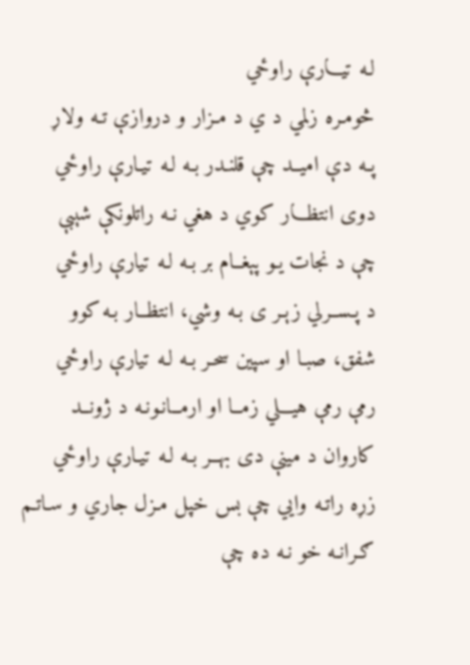لـه تيـــارې راوځي
څومـره زلمي د ي د مـزار و دروازې تـه ولاړ
پـه دې اميــد چې قلنـدر بـه لـه تيـارې راوځي
دوی انتظـــار کوي د هغي نـه راتلونکې شېبې
چې د نجات يـو پېغــام بر بـه لـه تيارې راوځي
د پـســرلي زېـر ی بـه وشي، انتظــار بـه کوو
شفق، صبـا او سپين سحـر بـه لـه تيارې راوځي
رمې رمې هيـــلي زمــا او ارمــانـونـه د ژونــد
کاروان د مینې دی بهــر بـه لـه تيـارې راوځي
زړه راتـه وايي چې بس خپل مـزل جاري و سـاتـم
ګـرانـه خو نـه ده چې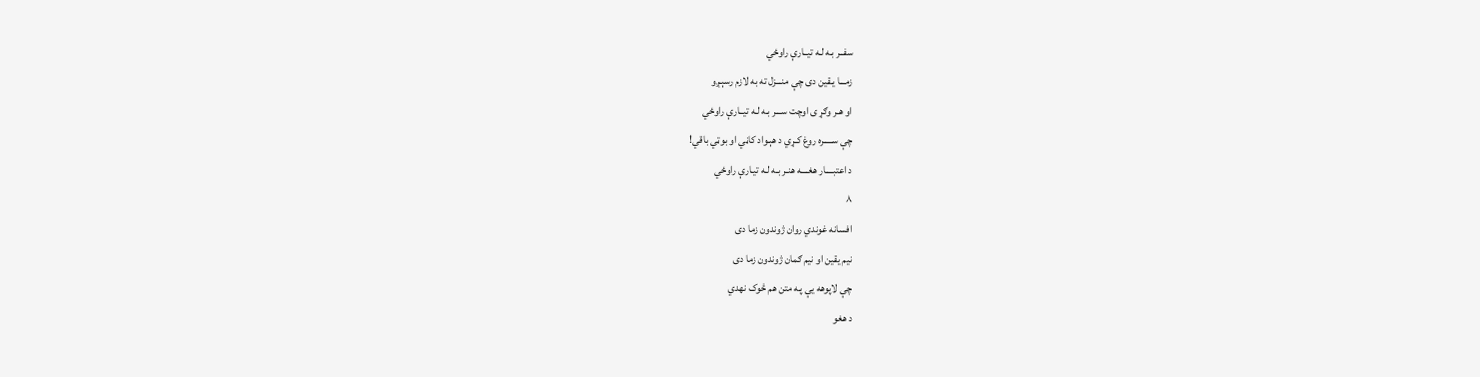سفــر بـه لـه تيــارې راوځي
زمـــا يـقين دی چې منـــزل ته به لازم رسېـږو
او هـر وګړ ی اوچت ســـر بـه لـه تيــارې راوځي
چې ســـــره روغ کـړي د هېـواد کاڼي او بوټي باقي!
د اعتبــــار هغــــه هنـر بـه لـه تيـارې راوځي
۸
افسانه غوندي روان ژوندون زما دی
نيم يقين او نيم ګمان ژوندون زما دی
چې لاپوهه يې پـه متن هم څوک نهدي
د هغو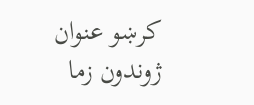کرښو عنوان ژوندون زما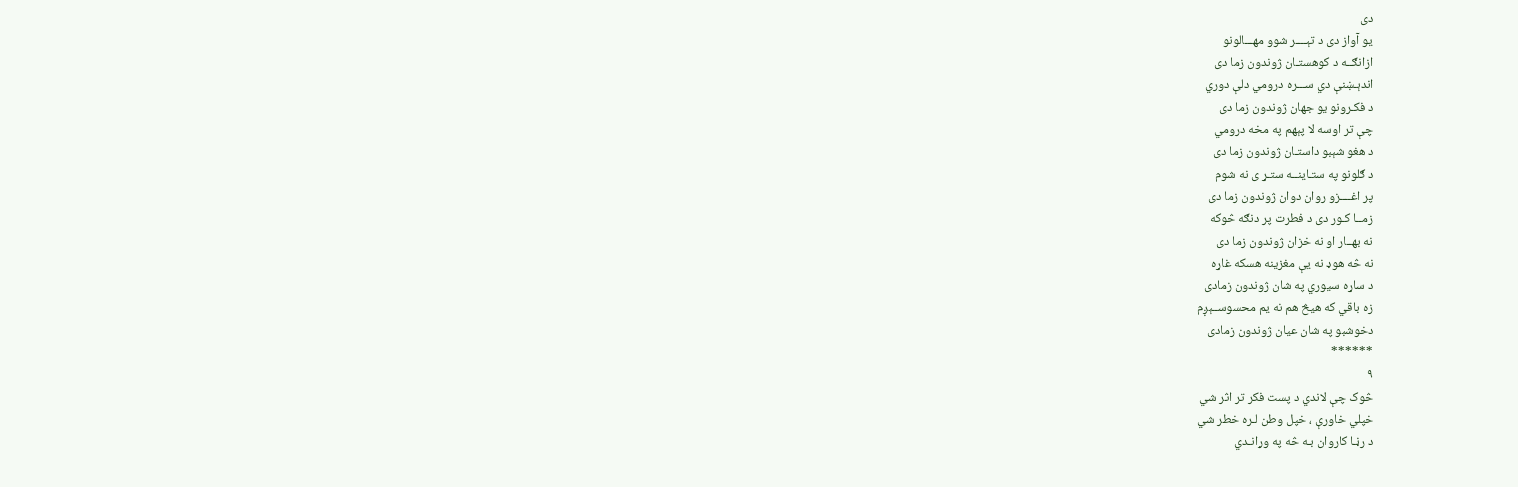دی
يو آواز دی د تېــــر شوو مهـــالونو
ازانګــه د کوهستـان ژوندون زما دی
اندېـښنې دي ســـره درومي دلې دوري
د فکـرونو يو جهان ژوندون زما دی
چې تر اوسه لا پېهم په مخه درومي
د هغو شېبو داستـان ژوندون زما دی
د ګلونو په ستـاينــه ستـړ ی نه شوم
پر اغــــزو روان دوان ژوندون زما دی
زمــا کـور دی د فطرت پر دنګه څوکه
نه بهــار او نه خزان ژوندون زما دی
نه څه هوډ نه يې مغزینه هسکه غاړه
د ساړه سيوري په شان ژوندون زمادی
زه باقي که هيڅ هم نه يم محسوســېږم
دخوشبو په شان عيان ژوندون زمادی
******
۹
څوک چې لاندي د پست فکر تر اثر شي
خپلي خاورې ، خپل وطن لـره خطر شي
د رڼـا کاروان بـه څه په وړانـدي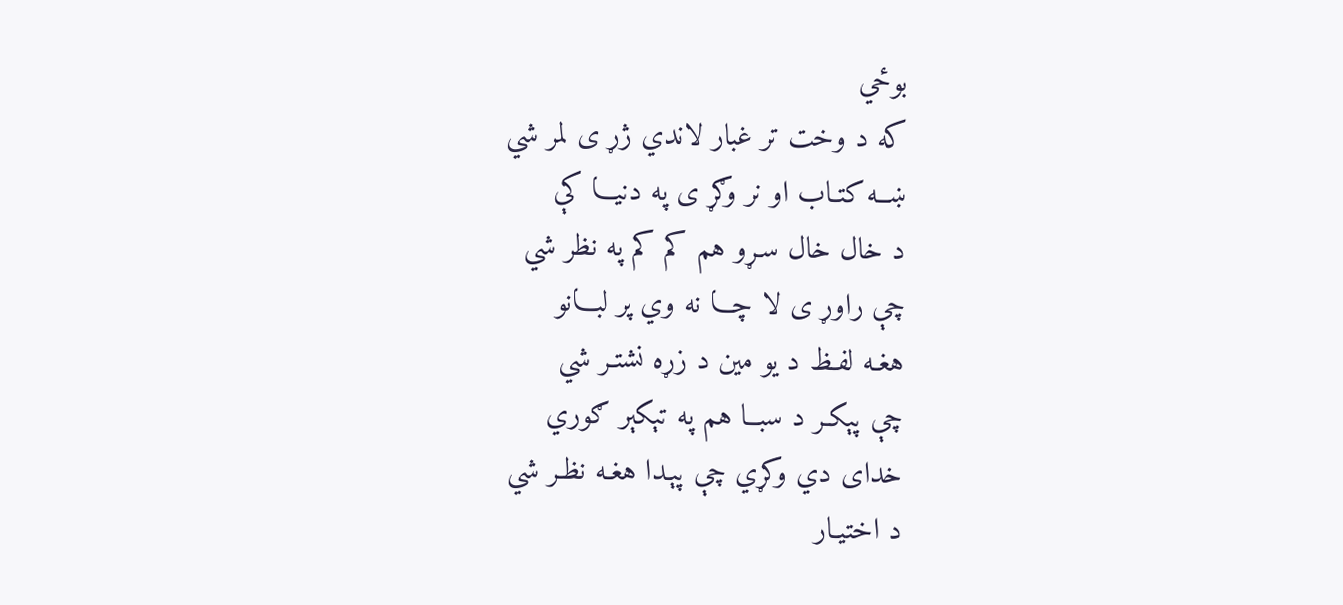بوځي
که د وخت تر غبار لاندي ژړ ی لمر شي
ښــه کتـاب او نر وګړ ی په دنيـــا کې
د خال خال سـړو هم کم کم په نظر شي
چې راوړ ی لا چـــا نه وي پر لبـــانو
هغـه لفـظ د يو مين د زړه نشتـر شي
چې پېکـر د سبــا هم په تېکېر ګوري
خدای دي وکړي چې پېـدا هغـه نظـر شي
د اختيـار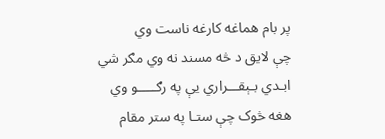پر بام هماغه کارغه ناست وي
چې لايق د څه مسند نه وي مګر شي
ابـدي بـېقـــراري يې په رګـــــو وي
هغه څوک چې ستـا په ستر مقام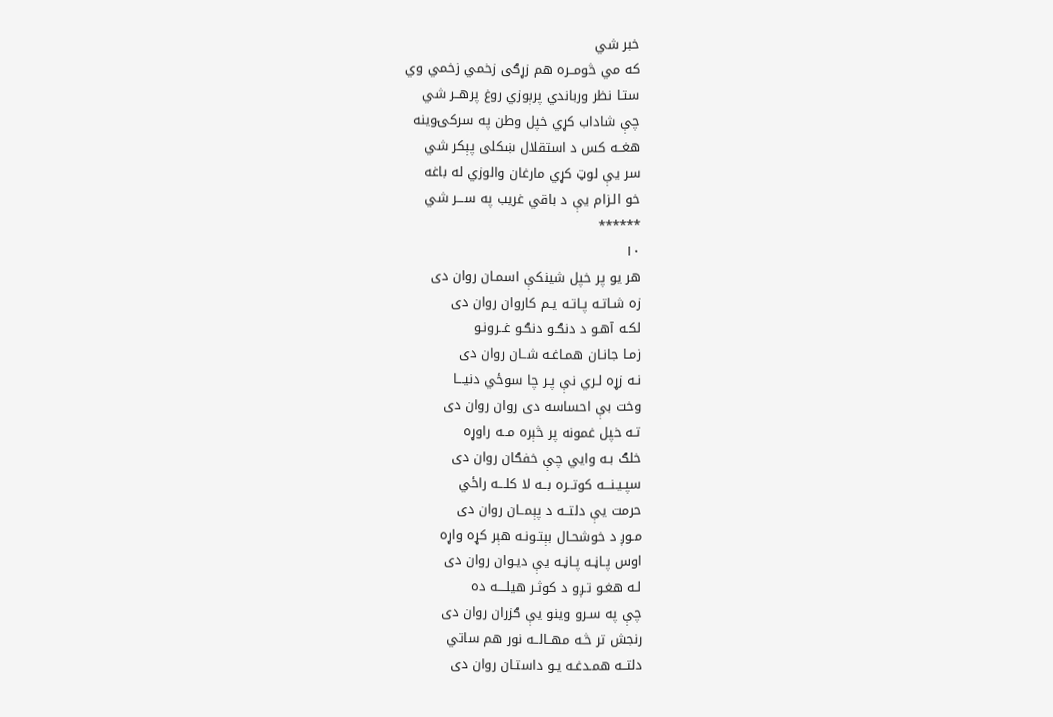خبر شي
که مي څومــره هم زړګی زخمي زخمي وي
ستـا نظر ورباندي پرېوزي روغ پرهــر شي
چې شاداب کړي خپل وطن په سرکۍوينه
هغــه کس د استقلال ښکلی پېکر شي
سر يې لوټ کړي مارغان والوزي له باغه
خو الـزام يې د باقي غريب په ســـر شي
******
۱۰
هر يو پر خپل شينکې اسمـان روان دی
زه شـاتـه پـاتـه يـم كاروان روان دی
لکـه آهـو د دنګـو دنګـو غــرونـو
زمـا جانـان همـاغـه شــان روان دی
نـه زړه لـري نې پـر چا سوځي دنيـــا
وخت بې احساسه دی روان روان دی
تـه خپل غمونه پر څېره مــه راوړه
خلګ بـه وايي چې خفګان روان دی
سپـيـنـــه كوتــره بــه لا کلـــه راځي
حرمت يې دلتــه د پېمــان روان دی
مـوږ د خوشحـال بېتـونـه هېر کړه واړه
اوس پـاڼـه پـاڼـه يې ديـوان روان دی
لـه هغـو تـږو د کوثـر هيلــــه ده
چې په سـرو وينو يې ګزران روان دی
رنجش تر څـه مهــالــه نور هم ساتي
دلتــه همـدغـه يـو داستـان روان دی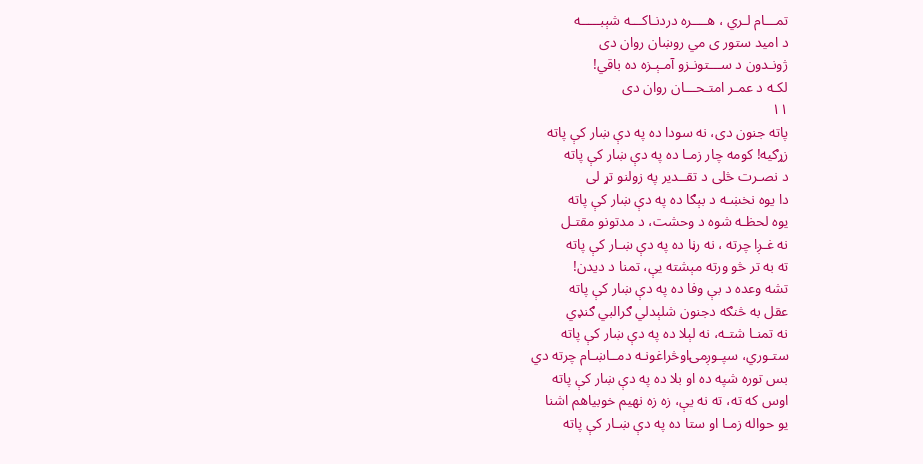تمـــام لـري ، هــــره دردنـاکـــه شېبـــــه
د اميد ستور ی مي روښان روان دی
ژونـدون د ســـتونـزو آمـېـزه ده باقي!
لکـه د عمـر امتـحـــان روان دی
۱۱
پاته جنون دی، نه سودا ده په دې ښار کې پاته
زړګيه! کومه چار زمـا ده په دې ښار کې پاته
د نصـرت څلی د تقــدير په زولنو تړ لی
دا يوه نخښـه د بېګا ده په دې ښار کې پاته
يوه لحظـه شوه د وحشت، د مدتونو مقتـل
نه غـږا چرته ، نه رڼا ده په دې ښـار کې پاته
ته به تر څو ورته مېشته يې، تمنا د ديدن!
تشه وعده د بې وفا ده په دې ښار کې پاته
عقل به څنګه دجنون شلېدلي ګرالبي ګنډي
نه تمنـا شتـه، نه لېلا ده په دې ښار کې پاته
ستـوري، سپـوږمۍاوڅراغونـه دمــاښـام چرته دي
بس توره شپه ده او بلا ده په دې ښار کې پاته
اوس که ته، ته نه يې، زه زه نهيم خوبياهم اشنا
يو حواله زمـا او ستا ده په دې ښـار کې پاته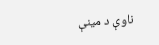ناوې د مینې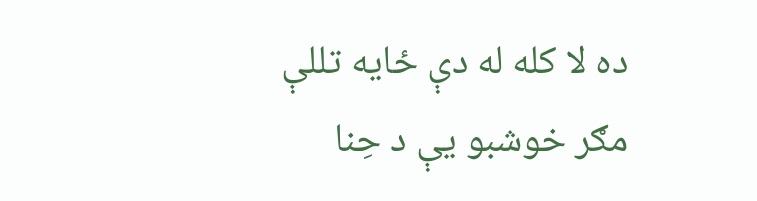ده لا کله له دې ځايه تللې
مګر خوشبو يې د حِنا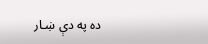ده په دې ښـار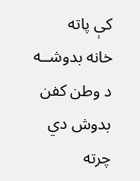کې پاته
خانه بدوشــه د وطن کفن بدوش دي چرته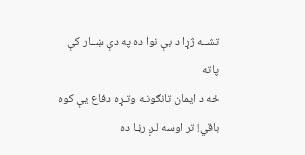تشــه ژړا د بې نوا ده په دې ښــار کې پاته
ځه د ايمان تانګونـه وتـړه دفاع يې کوه
باقي! تر اوسه لـږ رڼـا ده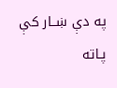په دې ښــار کې پـاته